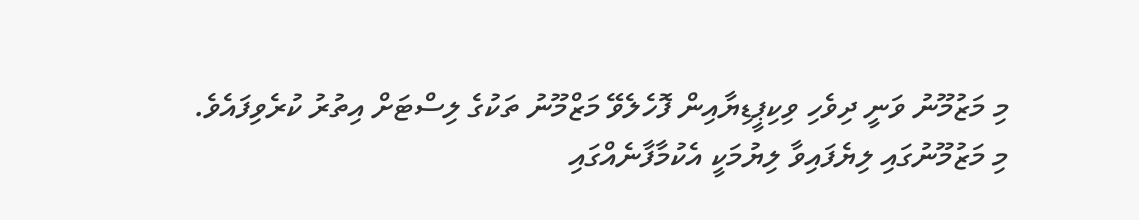މި މަޒުމޫނު ވަނީ ދިވެހި ވިކިޕީޑިޔާއިން ފޮހެލެވޭ މަޒްމޫނު ތަކުގެ ލިސްޓަށް އިތުރު ކުރެވިފައެވެ.
މި މަޒުމޫނުގައި ލިޔެފައިވާ ލިޔުމަކީ އެކުމާފާނެއްގައި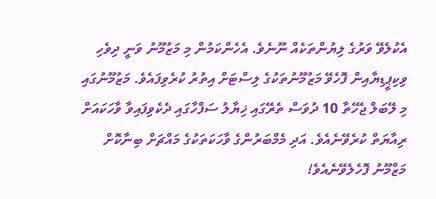އެކުލެވޭ ވަރުގެ ލިޔުންތަކެއް ނޫނެވެ. އެހެންކަމުން މި މަޒުމޫނު ވަނީ ދިވެހި ވިކިޕީޑިޔާއިން ފޮހެވޭ މަޒުމޫނުތަކުގެ ލިސްޓަށް އިތުރު ކުރެވިފައެވެ. މަޒުމޫނުގައި މި ލޭބަލް ޖެހޭތާ 10 ދުވަސް ތެރޭގައި ޚިޔާލު ސަފްހާގައި ދެކެވިފައިވާ ވާހަކައަށް ރިއާޔަތް ކުރެވޭނެއެވެ. އަދި މެމްބަރުންގެ ވާހަކަތަކުގެ މައްޗަށް ބިނާކޮށް މަޒްމޫނު ފޮހެލެވޭނެއެވެ!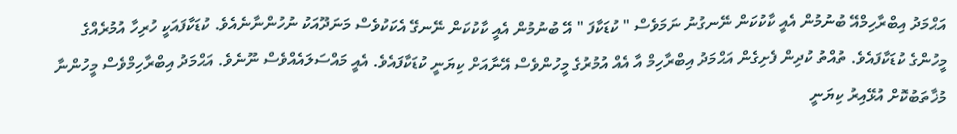އަޙްމަދު އިބްރާހިމްއޭ ބުނުމުން އެއީ ކާކުކަން ނޭނގުނު ނަމަވެސް " ކުޑަކާފަ " އޭ ބުނުމުން އެއީ ކާކުކަން ނޭނގޭ އެކަކުވެސް މަނަދޫއަކު ނުހުންނާނެއެވެ. ކުޑަކާފައަކީ ހުރިހާ އުމުރެއްގެ މީހުންގެ ކުޑަކާފައެވެ. ތުއްތު ކުދިން ފެށިގެން އަޙްމަދު އިބްރާހިމް އާ އެއް އުމުރުގެ މީހުންވެސް އޭނާއަށް ކިޔަނީ ކުޑަކާފައެވެ. އެއީ މައްސަލައެއްވެސް ނޫނެވެ. އަޙްމަދު އިބްރާހިމްވެސް މީހުންނާ މުޚާތަބުކޮށް އުޅޭއިރު ކިޔަނީ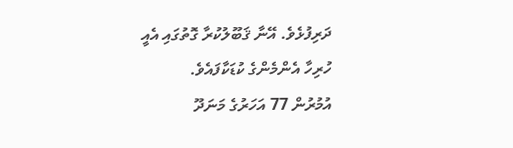ދަރިފުޅެވެ. އޭނާ ޤަބޫލުކުރާ ގޮތުގައި އެއީ ހުރިހާ އެންމެންގެ ކުޑަކާފައެވެ.
އުމުރުން 77 އަހަރުގެ މަނަދޫ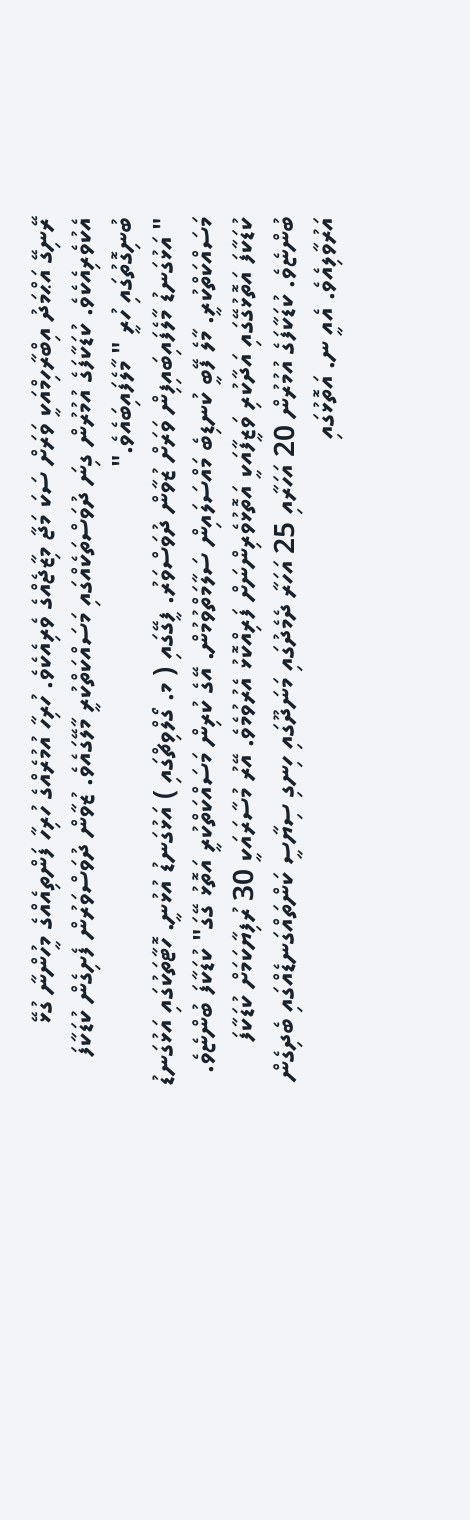ރޭނިގޭ އަޙްމަދު އިބްރާހިމްއަކީ ވަރަށް ސަކަ މަޖާ މިޒާޖެއްގެ ވެރިއެކެވެ. ހުރިހާ އުމުރެއްގެ ހުރިހާ ފަންތިއެއްގެ މީހުންނާ ގުޅޭ އެކުވެރިއެކެވެ. ކުޑަކާފަގެ އުމުރުން ގިނަ ދުވަސްތަކެއްގައި މަސައްކަތްކުރީ މާލޭގައެވެ. ޒުވާން ދުވަސްވަރުން ފެށިގެން ކުޑަކާފަ ބުނިގޮތުގައި ހުރީ " މާލެފައިބައެވެ."
" އަޅުގަނޑު މާލެފައިބައިފިން ވަރަށް ޒުވާން ދުވަސްވަރު. ފީގޭގައި ( މ. ގޯލްވިޗްގައި ) އަޅުގަނޑު އުޅުނީ. ހޮޓާތަކުގައި އަޅުގަނޑު މަސައްކަތްކުރީ. މާލެ ފޭބީ ކުނޑިބެ މައްސަލައިން ސަލާމަތްވުމުން. އޭގެ ކުރިން މަސައްކަތްކުރީ އަތޮޅު ގޭގަ" ކުޑަކާފަ ބުންޏެވެ.
ކުޑަކާފަ އަތޮޅުގޭގައި އަދާކުރި ވަޒީފާއަކީ އަތޮޅުވެރިންނަށް ފަރިއްކޮޅު އެރުވުމެވެ. އޭރު މުސާރައަކީ 30 ރުފިޔާކަމަށް ކުޑަކާފަ ބުންޏެވެ. ކުޑަކާފަގެ އުމުރުން 20 އަހަރާއި 25 އަހަރާ ދެމެދުގައި މަނަދޫގައި ހިނގި ސިޔާސީ ކަންތައްގަނޑެއްގައި ބެދިގެން އަރުވާލިއެވެ. އެއީ ނ. އަތޮޅުގައި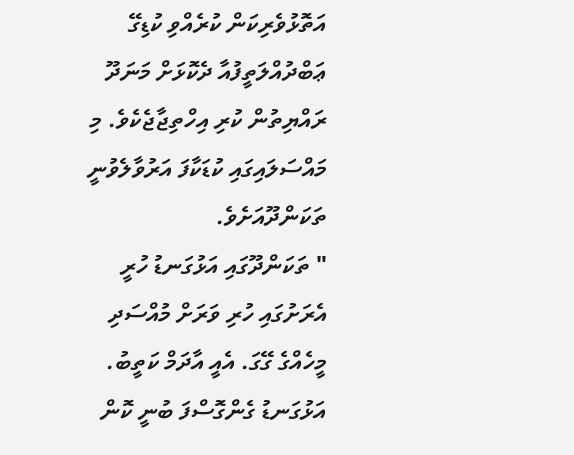އަތޮޅުވެރިކަން ކުރެއްވި ކުޑިގޭ ޢަބްދުއްލަތީފުއާ ދެކޮޅަށް މަނަދޫ ރައްޔިތުން ކުރި އިހްތިޖާޖެކެވެ. މި މައްސަލައިގައި ކުޑަކާފަ އަރުވާލެވުނީ ތަކަންދޫއަށެވެ.
" ތަކަންދޫގައި އަޅުގަނޑު ހުރީ އެރަށުގައި ހުރި ވަރަށް މުއްސަދި މީހެއްގެ ގޭގަ. އެއީ އާދަމް ކަތީބު. އަޅުގަނޑު ގެންގޮސްފަ ބުނީ ކޮން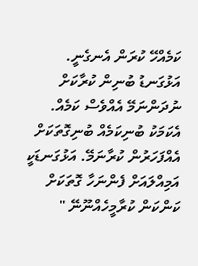ކަމެއްހޭ ކުރަން އެނގެނީ. އަޅުގަނޑު ބުނިން ކުރާކަށް ނުދަންނަމޭ އެއްވެސް ކަމެއް. އެކަމަކު ބުނިކަމެއް ބުނިގޮތަކަށް އެއްފަހަރުން ކުރާނަމޭ. އަޅުގަނޑަކީ އަމިއްލައަށް ފެންނަހާ ގޮތަކަށް ކަންކަން ކުރާމީހެއްނޫނޭ "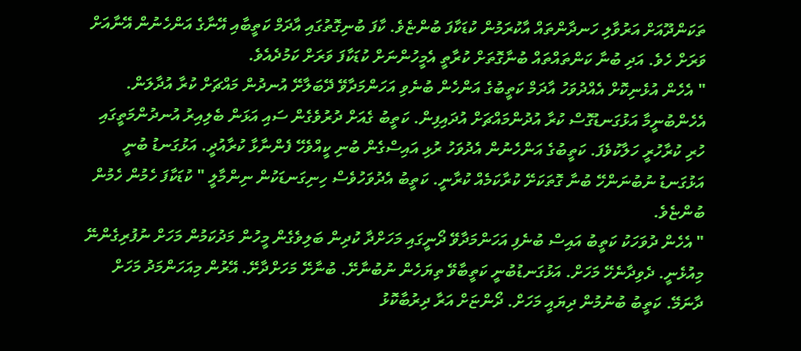ތަކަންދޫއަށް އަރުވާލި ހަނދާންތައް އާކުރަމުން ކުޑަކާފަ ބުންޏެވެ. ކާފަ ބުނިގޮތުގައި އާދަމް ކަތީބާއި އޭނާގެ އަންހެނުން އޭނާއަށް ވަރަށް ހެވެ. އަދި ބުނާ ކަންތައްތައް ބުނާގޮތަށް ކުރާތީ އެމީހުންނަށް ކުޑަކާފަ ވަރަށް ކަމުދެއެވެ.
" އެހެން އުޅެނިކޮށް އެއްދުވަހު އާދަމް ކަތީބުގެ އަންހެން ބުނެވި އަހަންމަދާވޭ ދޭބަލާށޭ އުނދުން މައްޗަށް ކުރާ އުދާލަން. އެހެންބުނީމާ އަޅުގަނޑުގޮސް ކުރާ އުދުންމައްޗަށް އުދައިފިން. ކަތީބު ގެއަށް ދުރުވެގެން ސައި އަޅަން ބެލިއިރު އުނދުންމަތީގައި ހުރި ކުރާހުރީ ހަލާކުވެފަ. ކަތީބުގެ އަންހެނުން އެދުވަހު ރުޅި އައިސްގެން ބުނި ކީއްވެހޭ ފެންނާޅާ ކުރާއުދީ. އަޅުގަނޑު ބުނީ އަޅުގަނޑު ނުބުނަންހޭ ބުނާ ގޮތަކަށޭ ކުރާކަމެއް ކުރާނީ. ކަތީބު އެދުވަހުވެސް ހިނިގަނޑަކުން ނިންމާލީ " ކުޑަކާފަ ހެމުން ހެމުން ބުންޏެވެ.
" އެހެން ދުވަހަކު ކަތީބު އައިސް ބުނެފި އަހަންމަދާވޭ ދޯނީގައި މަހަށްދާ ކުދިން ބަލިވެގެން މީހުން މަދުކަމުން މަހަށް ނުފުރިގެންނޭ މިއުޅެނީ. ދެވިދާނެހޭ މަހަށް. އަޅުގަނޑުބުނީ ކަތީބާވޭ ތިޔަހެން ނުބުނާށޭ. ބުނާށޭ މަހަށްދާށޭ. އޭރުން މިއަހަންމަދު މަހަށް ދާނަމޭ. ކަތީބު ބުނުމުން ދިޔައީ މަހަށް. ދޯންޏަށް އަރާ ދިރުބާކޮޅު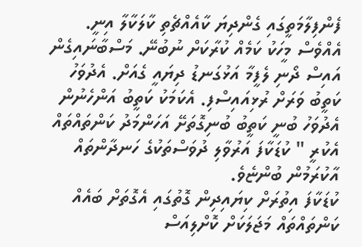ފެންފިލާމަތީގައި ގެންދިޔަ ކާއެއްޗެތި ކާލަކާލާ އިނީ. އެއްވެސް މީހަކު ކަމެއް ކުރާކަށް ނުބުނޭ. މަސްބާނައިގެން އައިސް ދޯނި ލެފީމާ އަޅުގަނޑު ދިޔައީ ގެއަށް. އެދުވަހު ކަތީބު ވަރަށް ރުޅިއައިސްފި. އެކަމަކު ކަތީބު އަންހެނުން އެދުވަހު ބުނީ ކަތީބު ބުނިގޮތަށޭ އަހަންމަދު ކަންތައްތައް އެކުރީ " ކުޑަކާފަ އަރުވާލި ދުވަސްތަކުގެ ހަނދާންތައް އާކުރަމުން ބުންޏެވެ.
ކުޑަކާފަ އިތުރަށް ކިޔައިދިން ގޮތުގައި އެގޮތަށް ބައެއް ކަންތައްތައް މަޖަލަކަށް ކޮށްލިއަސް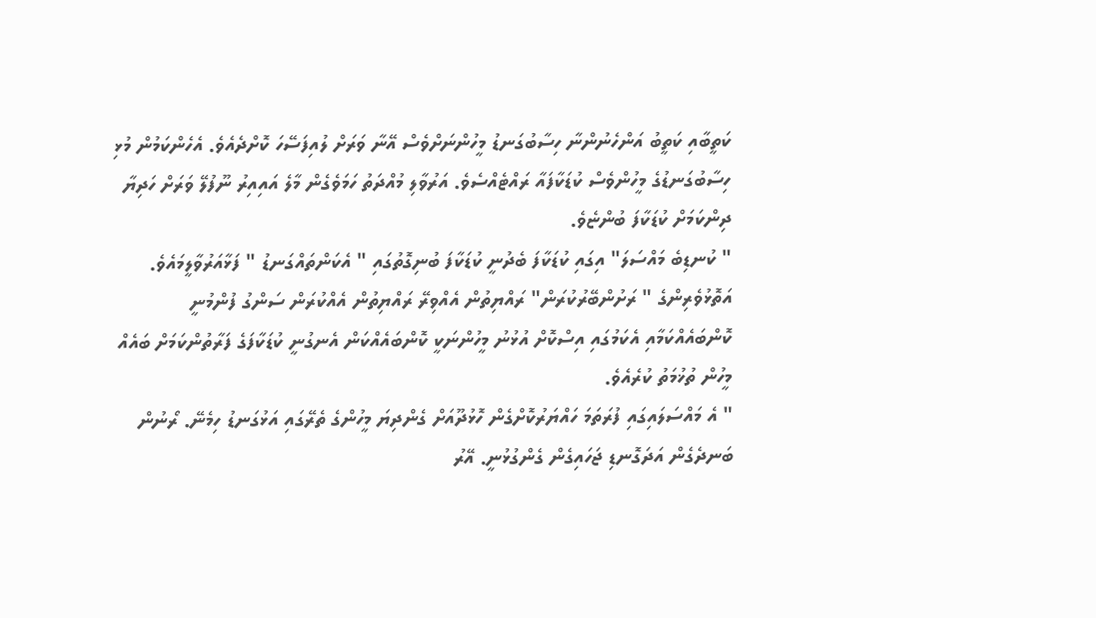ކަތީބާއި ކަތީބު އަންހެނުންނާ ހިސާބުގަނޑު މީހުންނަށްވެސް އޭނާ ވަރަށް ލުއިފަސޭހަ ކޮށްދެއެވެ. އެހެންކަމުން މުޅި ހިސާބުގަނޑުގެ މީހުންވެސް ކުޑަކާފައާ ރައްޓެއްސެވެ. އަރުވާލި މުއްދަތު ހަމަވެގެން މާލެ އައިއިރު ނޫފުލޭ ވަރަށް ހަދިޔާ ދިންކަމަށް ކުޑަކާފަ ބުންޏެވެ.
" ކުނޑިބެ މައްސަލަ" އިގައި ކުޑަކާފަ ބެދުނީ ކުޑަކާފަ ބުނިގޮތުގައި " އެކަންތައްގަނޑު " ފަޅާއަރުވާލީމައެވެ. އަތޮޅުވެރިންގެ " ރަށުންބޭރުކުރަން" ރައްޔިތުން އެއްވިރޭ ރައްޔިތުން އެއްކުރަން ސަންގު ފުންމުނީ ކޮންބައެއްކަމާއި އެކަމުގައި އިސްކޮށް އުޅުނު މީހުންނަކީ ކޮންބައެއްކަން އެނގުނީ ކުޑަކާފަގެ ފަރާތުންކަމަށް ބައެއް މީހުން ތުޚުމަތު ކުރެއެވެ.
" އެ މައްސަލައިގައި ފުރަތަމަ ހައްޔަރުކޮށްގެން ހޮޅުދޫއަށް ގެންދިޔަ މީހުންގެ ތެރޭގައި އަޅުގަނޑު ހިމެނޭ. ރޯނުން ބަނދެގެން އަދަގޮނޑި ޖަހައިގެން ގެންގުޅުނީ. އޭރު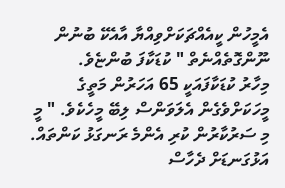އެމީހުން ކީއެއްޗަކަށްވިއްޔާ އާއެކޭ ބުނުން ނޫންގޮތެއްނެތް " ކުޑަކާފަ ބުންޏެވެ.
މިހާރު ކުޑަކާފައަކީ 65 އަހަރުން މަތީގެ މީހަކަށްވެގެން އެލަވަންސް ލިބޭ މީހެކެވެ. " މީ މި ސަރުކާރުން ކުރި އެންމެ ރަނގަޅު ކަންތައް. އަޅުގަނޑަށް ދެހާސް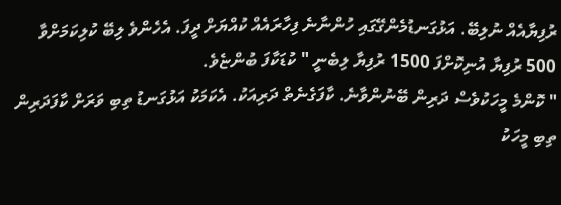ރުފިޔާއެއް ނުލިބޭ. އަޅުގަނޑުމެންގޭގައި ހުންނާނެ ފިހާރައެއް ކުއްޔަށް ދީފަ. އެހެންވެ ލިބޭ ކުލިކަމަށްވާ 500 ރުފިޔާ އުނިކޮށްފަ 1500 ރުފިޔާ ލިބެނީ " ކުޑަކާފަ ބުންޏެވެ.
" ކޮންމެ މީހަކުވެސް ދަރިން ބޭނުންވާނެ. ކާފަގެނެތް ދަރިއަކު. އެކަމަކު އަޅުގަނޑު ތިބި ވަރަށް ކާފަދަރިން ތިބި މީހަކު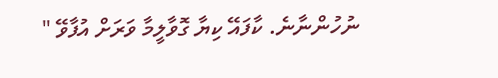ނުހުންނާނެ. ކާފައޭ ކިޔާ ގޮވާލީމާ ވަރަށް އުފާވޭ "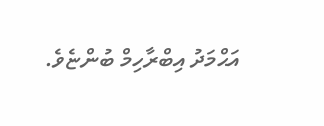އަޙްމަދު އިބްރާހިމް ބުންޏެވެ.